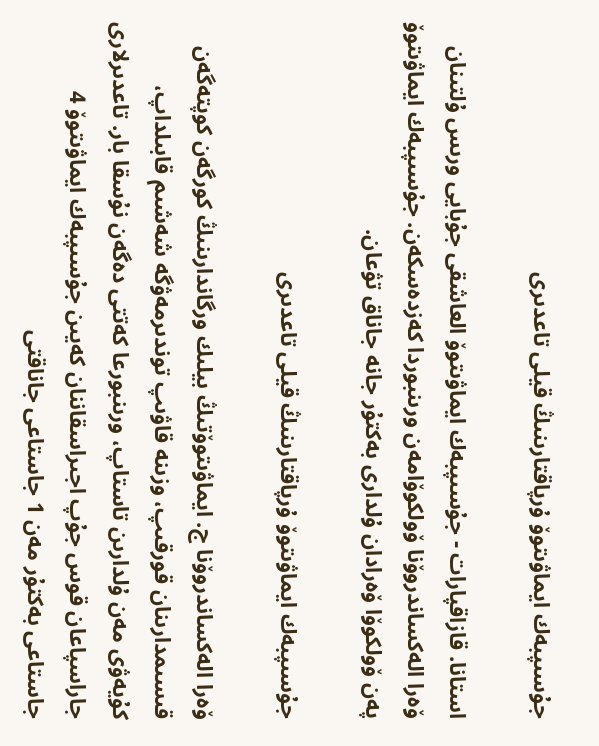جۇسىپبەك ايماۋىتوۆ ۇرپاقتارىنىڭ قيلى تاعدىرى

استانا. قازاقپارات - جۇسىپبەك ايماۋىتوۆ العاشقى جۇبايى ورىس ۇلتىنان ۆەرا الەكساندروۆنا ۆولكوۆامەن ورىنبوردا كەزدەسكەن. جۇسىپبەك ايماۋىتوۆ پەن ۆولكوۆا ۆەرادان ۇلدارى بەكتۇر جانە جاناق تۋعان.

جۇسىپبەك ايماۋىتوۆ ۇرپاقتارىنىڭ قيلى تاعدىرى

ۆەرا الەكساندروۆنا ج. ايماۋىتوۆتىڭ بيلىك ورگاندارىنىڭ كورگەن كوپتەگەن قىسىمدارىنان قورقىپ، وزىنە قاۋىپ توندىرمەۋگە شەشىم قابىلداپ، كۇيەۋى مەن ۇلدارىن تاستاپ، ورىنبورعا كەتتى دەگەن نۇسقا بار. تاعدىرلارى جاراسپاعان قوس جۇپ اجىراسقاننان كەيىن جۇسىپبەك ايماۋىتوۆ 4 جاستاعى بەكتۇر مەن 1 جاستاعى جاناقتى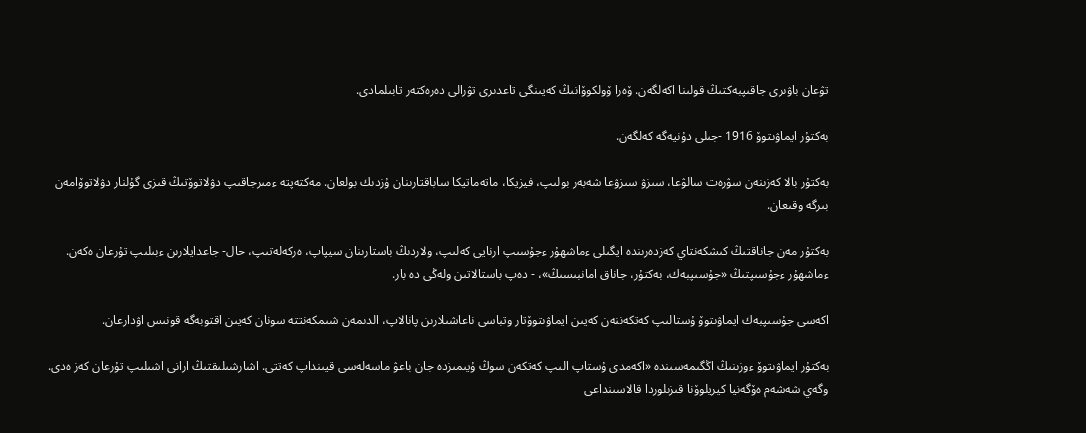تۋعان باۋىرى جاقىپبەكتىڭ قولىنا اكەلگەن. ۆەرا ۆولكوۆانىڭ كەيىنگى تاعدىرى تۋرالى دەرەكتەر تابىلمادى.

بەكتۇر ايماۋىتوۆ 1916 -جىلى دۇنيەگە كەلگەن.

بەكتۇر بالا كەزىنەن سۋرەت سالۋعا، سىزۋ سىزۋعا شەبەر بولىپ، فيزيكا، ماتەماتيكا ساباقتارىنان ۇزدىك بولعان. مەكتەپتە ءمىرجاقىپ دۋلاتوۆتىڭ قىزى گۇلنار دۋلاتوۆامەن بىرگە وقىعان.

بەكتۇر مەن جاناقتىڭ كىشكەنتاي كەزدەرىندە ايگىلى ءماشھۇر ءجۇسىپ ارنايى كەلىپ، ولاردىڭ باستارىنان سيپاپ، ەركەلەتىپ، حال- جاعدايلارىن ءبىلىپ تۇرعان ەكەن. ءماشھۇر ءجۇسىپتىڭ «جۇسىپبەك، بەكتۇر، جاناق امانبىسىڭ»، - دەپ باستالاتىن ولەڭى دە بار.

اكەسى جۇسىپبەك ايماۋىتوۆ ۇستالىپ كەتكەننەن كەيىن ايماۋىتوۆتار وتباسى ناعاشىلارىن پانالاپ، الدىمەن شىمكەنتتە سونان كەيىن اقتوبەگە قونىس اۋدارعان.

بەكتۇر ايماۋىتوۆ ءوزىنىڭ اڭگىمەسىندە «اكەمدى ۇستاپ الىپ كەتكەن سوڭ ۇيىمىزدە جان باعۋ ماسەلەسى قيىنداپ كەتتى. اشارشىلىقتىڭ ارانى اشىلىپ تۇرعان كەز ەدى. وگەي شەشەم ەۆگەنيا كيريلوۆنا قىزىلوردا قالاسىنداعى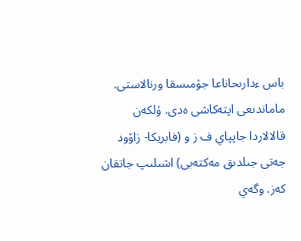باس ءدارىحاناعا جۇمىسقا ورنالاستى. ماماندىعى اپتەكاشى ەدى. ۇلكەن قالالاردا جاپپاي ف ز و (فابريكا- زاۆود جەتى جىلدىق مەكتەبى) اشىلىپ جاتقان كەز. وگەي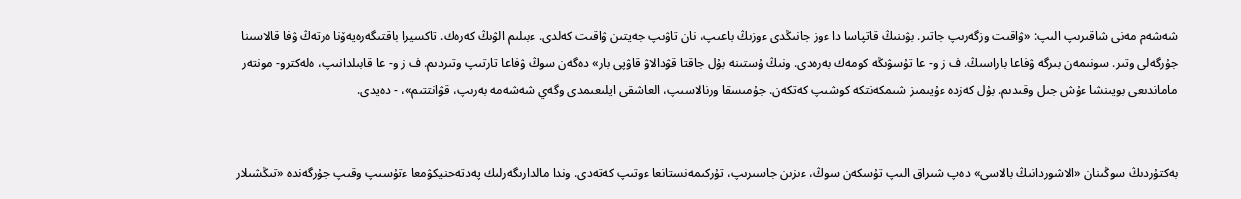شەشەم مەنى شاقىرىپ الىپ: «ۋاقىت وزگەرىپ جاتىر. بۋىنىڭ قاتپاسا دا ءوز جانىڭدى ءوزىڭ باعىپ، نان تاۋىپ جەيتىن ۋاقىت كەلدى. ءبىلىم الۋىڭ كەرەك. تاكسيرا باقتىگەرەيەۆنا ەرتەڭ ۋفا قالاسىنا جۇرگەلى وتىر. سونىمەن بىرگە ۋفاعا باراسىڭ. ف ز و- عا تۇسۋىڭە كومەك بەرەدى. ونىڭ ۇستىنە بۇل جاقتا قۋدالاۋ قاۋپى بار» دەگەن سوڭ ۋفاعا تارتىپ وتىردىم. ف ز و- عا قابىلدانىپ، ەلەكترو- مونتەر ماماندىعى بويىنشا ءۇش جىل وقىدىم. بۇل كەزدە ءۇيىمىز شىمكەنتكە كوشىپ كەتكەن. جۇمىسقا ورنالاسىپ، العاشقى ايلىعىمدى وگەي شەشەمە بەرىپ، قۋانتتىم»، - دەيدى.


بەكتۇردىڭ سوڭىنان «الاشوردانىڭ بالاسى» دەپ شىراق الىپ تۇسكەن سوڭ، ءىزىن جاسىرىپ، تۇركىمەنستانعا ءوتىپ كەتەدى. وندا مالدارىگەرلىك پەدتەحنيكۋمعا ءتۇسىپ وقىپ جۇرگەندە «تىڭشىلار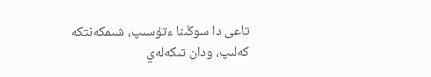تاعى دا سوڭىنا ءتۇسىپ، شىمكەنتكە كەلىپ، ودان تىكەلەي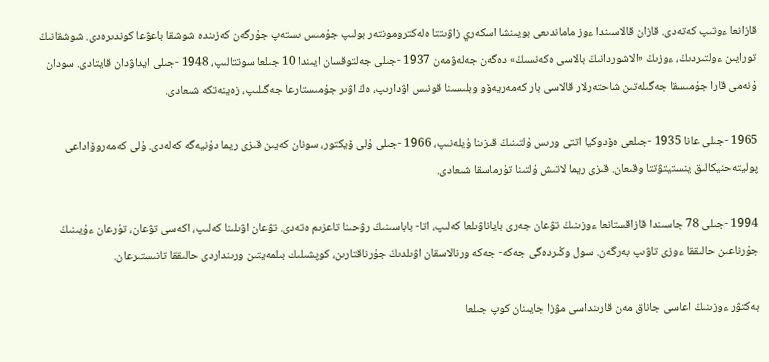قازانعا ءوتىپ كەتەدى. قازان قالاسىندا ءوز ماماندىعى بويىنشا اسكەري زاۋىتتا ەلەكترومونتەر بولىپ جۇمىس ىستەپ جۇرگەن كەزىندە شوشقا باعۋعا كوندىرەدى. شوشقانىڭ تورايىن ءولتىردىڭ، ءوزىڭ «الاشوردانىڭ بالاسى ەكەنسىڭ» دەگەن جەلەۋمەن 1937 -جىلى جەلتوقسان ايىندا 10 جىلعا سوتتالىپ، 1948 -جىلى ايداۋدان قايتادى. سودان ۇنەمى قارا جۇمىسقا جەگىلەتىن شاحتەرلار قالاسى بار كەمەريەۆو وبلىسىنا قونىس اۋدارىپ، ەڭ اۋىر جۇمىستارعا جەگىلىپ، زەينەتكە شىعادى.

1965 -جىلى عانا 1935 -جىلعى ەۆدوكيا اتتى ورىس ۇلتىنىڭ قىزىنا ۇيلەنىپ، 1966 -جىلى ۇلى ۆيكتور، سونان كەيىن قىزى ريما دۇنيەگە كەلەدى. ۇلى كەمەروۆاداعى پوليتەحنيكالىق ينستيتۋتتا وقىعان. قىزى ريما لاتىش ۇلتىنا تۇرماسقا شىعادى.

1994 -جىلى 78 جاسىندا قازاقستانعا ءوزىنىڭ تۋعان جەرى باياناۋىلعا كەلىپ، اتا- باباسىنىڭ رۋحىنا تاعزىم ەتەدى. تۋعان اۋىلىنا كەلىپ، اكەسى تۋعان، تۇرعان ءۇيىنىڭ جۇرناعىن حالىققا ءوزى تاۋىپ بەرگەن. سول وڭىردەگى جەكە- جەكە ورنالاسقان اۋىلدىڭ جۇرناقتارىن، كوپشىلىك بىلمەيتىن ورىنداردى حالىققا تانىستىرعان.

بەكتۋر ءوزىنىڭ اعاسى جاناق مەن قارىنداسى مۋزا جايىنان كوپ جىلعا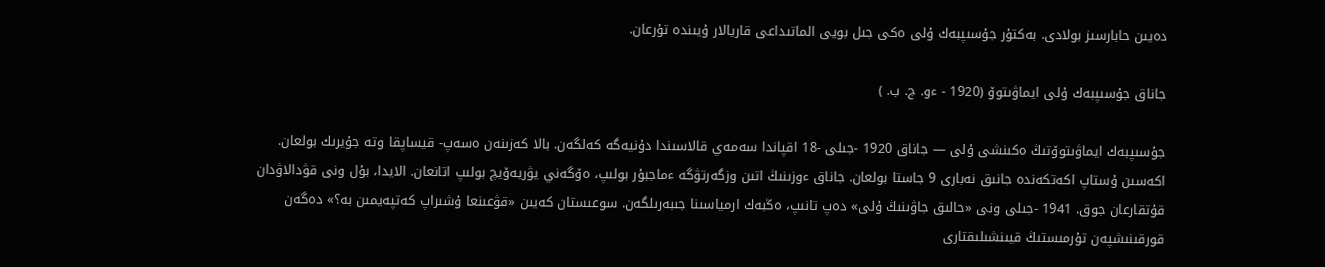دەيىن حابارسىز بولادى. بەكتۇر جۇسىپبەك ۇلى ەكى جىل بويى الماتىداعى قاريالار ۇيىندە تۇرعان.

جاناق جۇسىپبەك ۇلى ايماۋىتوۆ (1920 - ءو. ج. ب. )

جۇسىپبەك ايماۋىتوۆتىڭ ەكىنشى ۇلى — جاناق 1920 -جىلى -18 اقپاندا سەمەي قالاسىندا دۇنيەگە كەلگەن. بالا كەزىنەن ەسەپ- قيساپقا وتە جۇيرىك بولعان. اكەسىن ۇستاپ اكەتكەندە جانىق نەبارى 9 جاستا بولعان. جاناق ءوزىنىڭ اتىن وزگەرتۋگە ءماجبۇر بولىپ، ەۆگەني يۋريەۆيچ بولىپ اتانعان. الايدا، بۇل ونى قۋدالاۋدان قۇتقارعان جوق. 1941 -جىلى ونى «حالىق جاۋىنىڭ ۇلى» دەپ تانىپ، ەڭبەك ارمياسىنا جىبەرىلگەن. سوعىستان كەيىن «قۋعىنعا ۇشىراپ كەتپەيمىن بە؟» دەگەن قورقىنىشپەن تۇرمىستىڭ قيىنشىلىقتارى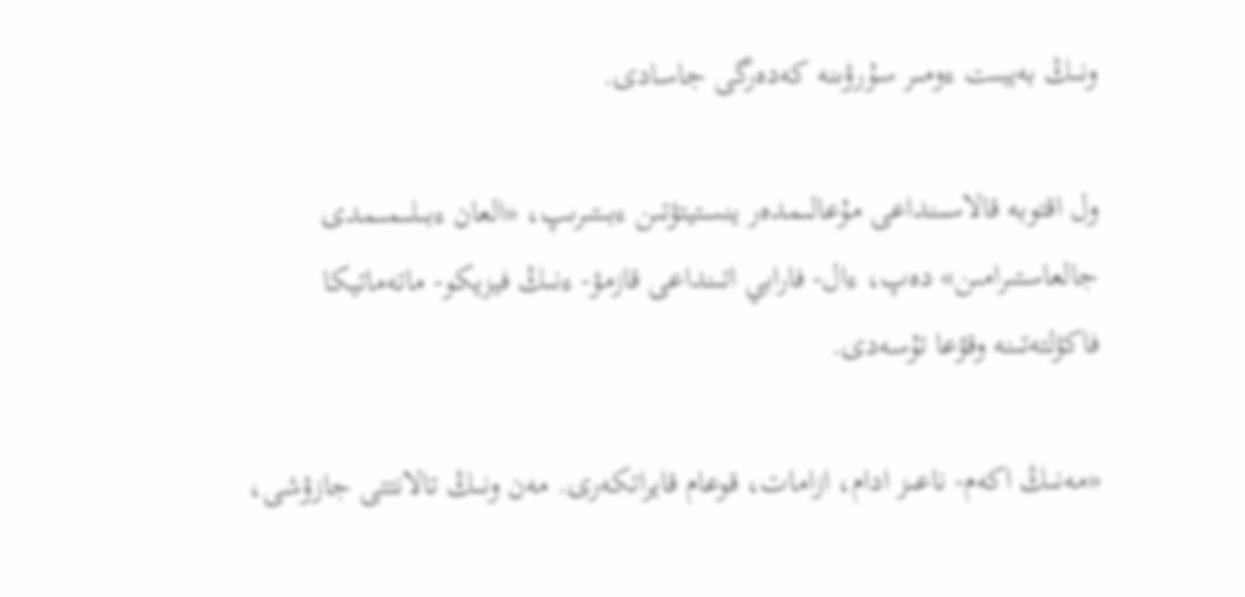ونىڭ بەيبىت ءومىر سۇرۋىنە كەدەرگى جاسادى.

ول اقتوبە قالاسىنداعى مۇعالىمدەر ينستيتۋتىن ءبىتىرىپ، «العان ءبىلىمىمدى جالعاستىرامىن» دەپ، ءال- فارابي اتىنداعى قازمۋ- ءنىڭ فيزيكو- ماتەماتيكا فاكۋلتەتىنە وقۋعا تۇسەدى.

«مەنىڭ اكەم- ناعىز ادام، ازامات، قوعام قايراتكەرى. مەن ونىڭ تالانتتى جازۋشى،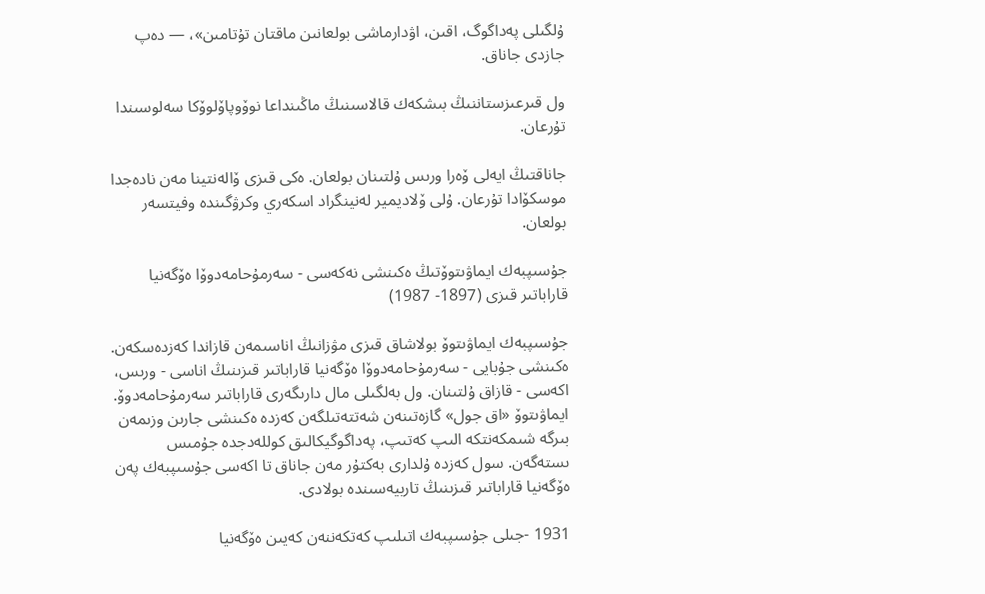ۇلگىلى پەداگوگ، اقىن، اۋدارماشى بولعانىن ماقتان تۇتامىن»، — دەپ جازدى جاناق.

ول قىرعىزستاننىڭ بىشكەك قالاسىنىڭ ماڭىنداعا نوۆوپاۆلوۆكا سەلوسىندا تۇرعان.

جاناقتىڭ ايەلى ۆەرا ورىس ۇلتىنان بولعان. ەكى قىزى ۆالەنتينا مەن نادەجدا موسكۆادا تۇرعان. ۇلى ۆلاديمير لەنينگراد اسكەري وكرۋگىندە وفيتسەر بولعان.

جۇسىپبەك ايماۋىتوۆتىڭ ەكىنشى نەكەسى - سەرمۇحامەدوۆا ەۆگەنيا قاراباتىر قىزى (1897- 1987)

جۇسىپبەك ايماۋىتوۆ بولاشاق قىزى مۋزانىڭ اناسىمەن قازاندا كەزدەسكەن. ەكىنشى جۇبايى - سەرمۇحامەدوۆا ەۆگەنيا قاراباتىر قىزىنىڭ اناسى - ورىس، اكەسى - قازاق ۇلتىنان. ول بەلگىلى مال دارىگەرى قاراباتىر سەرمۇحامەدوۆ. ايماۋىتوۆ «اق جول» گازەتىنەن شەتتەتىلگەن كەزدە ەكىنشى جارىن وزىمەن بىرگە شىمكەنتكە الىپ كەتىپ، پەداگوگيكالىق كوللەدجدە جۇمىس ىستەگەن. سول كەزدە ۇلدارى بەكتۇر مەن جاناق تا اكەسى جۇسىپبەك پەن ەۆگەنيا قاراباتىر قىزىنىڭ تاربيەسىندە بولادى.

1931 -جىلى جۇسىپبەك اتىلىپ كەتكەننەن كەيىن ەۆگەنيا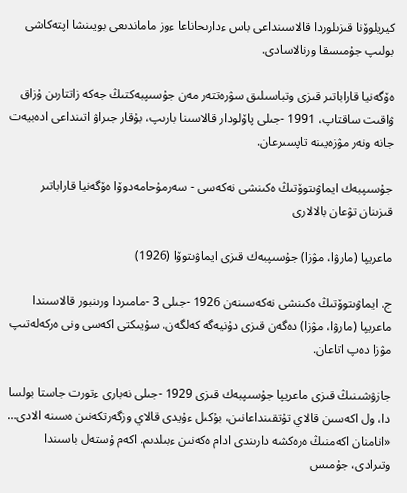كيريلوۆنا قىزىلوردا قالاسىنداعى باس ءدارىحاناعا ءوز ماماندىعى بويىنشا اپتەكاشى بولىپ جۇمىسقا ورنالاسادى.

ەۆگەنيا قاراباتىر قىزى وتباسىلىق سۋرەتتەر مەن جۇسىپبەكتىڭ جەكە زاتتارىن ۇزاق ۋاقىت ساقتاپ، 1991 -جىلى پاۆلودار قالاسىنا بارىپ، بۇقار جىراۋ اتىنداعى ادەبيەت جانە ونەر مۋزەيىنە تاپسىرعان.

جۇسىپبەك ايماۋىتوۆتىڭ ەكىنشى نەكەسى - سەرمۇحامەدوۆا ەۆگەنيا قاراباتىر قىزىنان تۋعان بالالارى

ماعريپا (مارۋا، مۋزا) جۇسىپبەك قىزى ايماۋىتوۆا (1926)

ج. ايماۋىتوۆتىڭ ەكىنشى نەكەسىنەن 1926 -جىلى 3 -مامىردا ورىنبور قالاسىندا ماعريپا (مارۋا، مۋزا) دەگەن قىزى دۇنيەگە كەلگەن. سۇيىكتى اكەسى ونى ەركەلەتىپ مۋزا دەپ اتاعان.

جازۋشىنىڭ قىزى ماعريپا جۇسىپبەك قىزى 1929 -جىلى نەبارى ءتورت جاستا بولسا دا، ول اكەسىن قالاي تۇتقىنداعانىن، بۇكىل ءۇيدى قالاي وزگەرتكەنىن ەسىنە الادى… «انامنان اكەمنىڭ ەرەكشە دارىندى ادام ەكەنىن ءبىلدىم. اكەم ۇستەل باسىندا وتىرادى، جۇمىس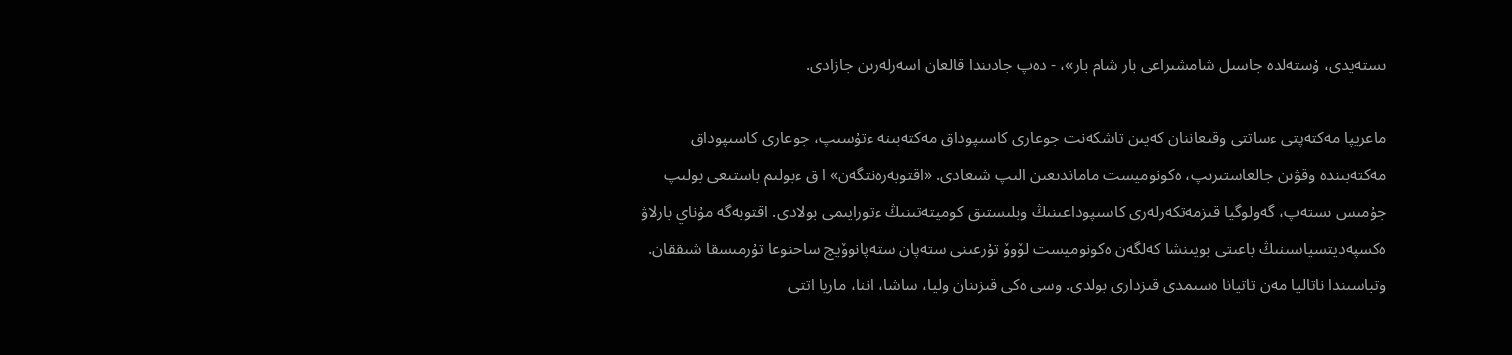ىستەيدى، ۇستەلدە جاسىل شامشىراعى بار شام بار»، - دەپ جادىندا قالعان اسەرلەرىن جازادى.

ماعريپا مەكتەپتى ءساتتى وقىعاننان كەيىن تاشكەنت جوعارى كاسىپوداق مەكتەبىنە ءتۇسىپ، جوعارى كاسىپوداق مەكتەبىندە وقۋىن جالعاستىرىپ، ەكونوميست ماماندىعىن الىپ شىعادى. «اقتوبەرەنتگەن» ا ق ءبولىم باستىعى بولىپ جۇمىس ىستەپ، گەولوگيا قىزمەتكەرلەرى كاسىپوداعىنىڭ وبلىستىق كوميتەتىنىڭ ءتورايىمى بولادى. اقتوبەگە مۇناي بارلاۋ ەكسپەديتسياسىنىڭ باعىتى بويىنشا كەلگەن ەكونوميست لۆوۆ تۇرعىنى ستەپان ستەپانوۆيچ ساحنوعا تۇرمىسقا شىققان. وتباسىندا ناتاليا مەن تاتيانا ەسىمدى قىزدارى بولدى. وسى ەكى قىزىنان وليا، ساشا، اننا، ماريا اتتى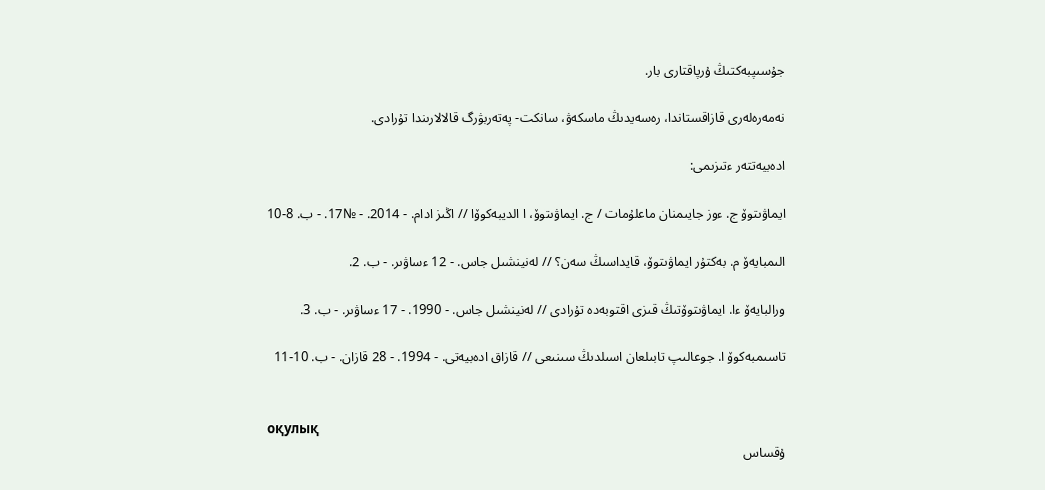جۇسىپبەكتىڭ ۇرپاقتارى بار.

نەمەرەلەرى قازاقستاندا، رەسەيدىڭ ماسكەۋ، سانكت- پەتەربۋرگ قالالارىندا تۇرادى.

ادەبيەتتەر ءتىزىمى:

ايماۋىتوۆ ج. ءوز جايىمنان ماعلۇمات / ج. ايماۋىتوۆ، ا الديبەكوۆا // اڭىز ادام. - 2014. - №17. - ب. 8-10

الىمبايەۆ م. بەكتۇر ايماۋىتوۆ، قايداسىڭ سەن؟ // لەنينشىل جاس. - 12 ءساۋىر. - ب. 2.

ورالبايەۆ ءا. ايماۋىتوۆتىڭ قىزى اقتوبەدە تۇرادى // لەنينشىل جاس. - 1990. - 17 ءساۋىر. - ب. 3.

تاسىمبەكوۆ ا. جوعالىپ تابىلعان اسىلدىڭ سىنىعى // قازاق ادەبيەتى. - 1994. - 28 قازان. - ب. 10-11


оқулық
ۇقساس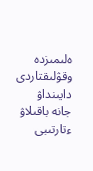ەلىمىزدە وقۋلىقتاردى دايىنداۋ جانە باقىلاۋ ءتارتىبى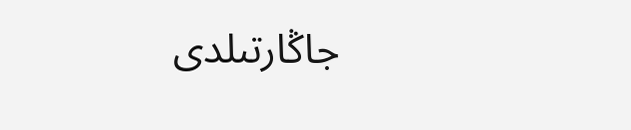جاڭارتىلدى